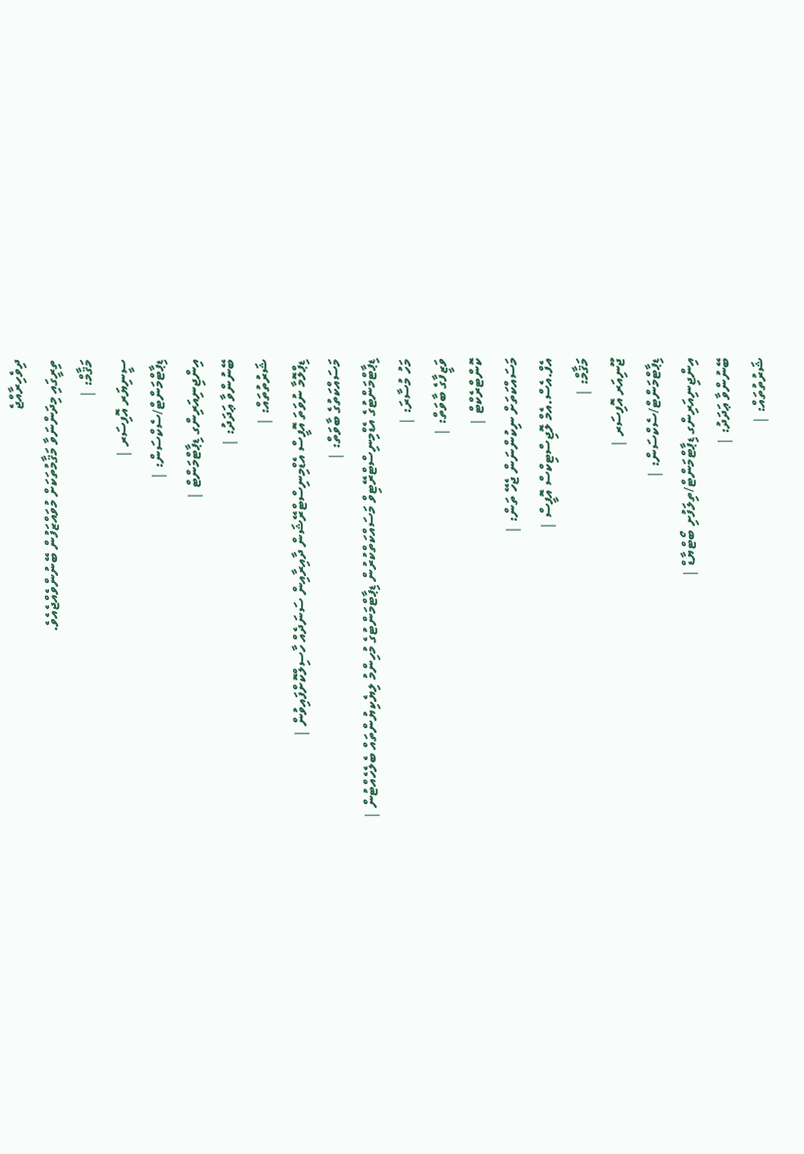ދިވެހިރާއްޖެ
ތިރީގައި މިދަންނަވާ މަޤާމުތަކަށް މުވައްޒަފުން ބޭނުންވެއްޖެއެވެ.
މަޤާމް: |
ސީނިޔަރ އޮފިސަރ |
ޑިޕާޓްމަންޓް/ސެކްސަން: |
އިންޖިނިއަރިންގ ޑިޕާޓްމަންޓް |
ބޭނުންވާ ޢަދަދު: |
ޝަރުތުތައް: |
ޑިޕްލޮމާ ނުވަތަ އޮފީސް އެޑްމިނިސްޓްރޭޝަން ދާއިރާއިން ސަނަދެއް ހާސިލްކޮށްފައިވުން |
މަސައްކަތުގެ ބާވަތް: |
ޑިޕާޓްމަންޓުގެ އެޑްމިނިސްޓްރޭޓިވް މަސައްކަތްކުރުން ޑިޕާޓްމަންޓުގެ މުހިންމު ލިޔެކިޔުންތައް ބެލެހެއްޓުން |
މަހު މުސާރަ: |
ވަޒީފާގެ ބާވަތް: |
ކޮންޓްރެކްޓް |
މަސައްކަތަށް ނިކުންނަން ޖެހޭ ތަން: |
އެފް.އެސް.އެމް ލޮޖިސްޓިކްސް އޮފީސް |
މަޤާމް: |
ޖޫނިއަރ އޮފިސަރ |
ޑިޕާޓްމަންޓް/ސެކްސަން: |
އިންޖިނިއަރިންގ ޑިޕާޓްމަންޓް/ތިލަފުށި ބޯޓްޔާޑް |
ބޭނުންވާ ޢަދަދު: |
ޝަރުތުތައް: |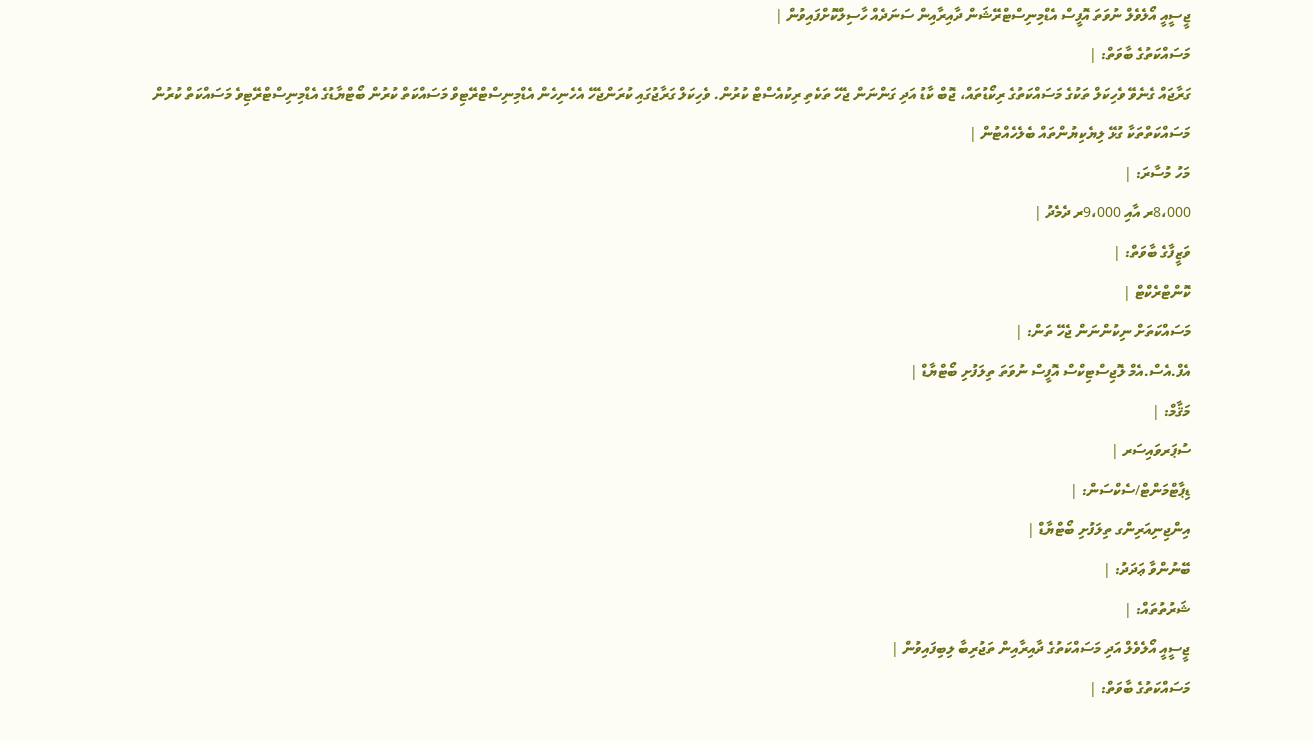ޖީސީއީ އޯލެވެލް ނުވަތަ އޮފީސް އެޑްމިނިސްޓްރޭޝަން ދާއިރާއިން ސަނަދެއް ހާސިލްކޮށްފައިވުން |
މަސައްކަތުގެ ބާވަތް: |
ގަރާޖައް ގެނެވޭ ވެހިކަލް ތަކުގެ މަސައްކަތުގެ ރިކޯޑުތައް، ޖޮބް ކާޑު އަދި ގަންނަން ޖެހޭ ތަކެތި ރިކުއެސްޓް ކުރުން. ވެހިކަލް ގަރާޖުގައި ކުރަންޖެހޭ އެހެނިހެން އެޑްމިނިސްޓްރޭޓިވް މަސައްކަތް ކުރުން ބޯޓްޔާޑުގެ އެޑްމިނިސްޓްރޭޓިވެ މަސައްކަތް ކުރުން މަސައްކަތްތަކާ ގުޅޭ ލިޔެކިޔުންތައް ބެލެހެއްޓުން |
މަހު މުސާރަ: |
8،000ރ އާއި 9،000ރ ދެމެދު |
ވަޒީފާގެ ބާވަތް: |
ކޮންޓްރެކްޓް |
މަސައްކަތަށް ނިކުންނަން ޖެހޭ ތަން: |
އެފް.އެސް.އެމް ލޮޖިސްޓިކްސް އޮފީސް ނުވަތަ ތިލަފުށި ބޯޓްޔާޑް |
މަޤާމް: |
ސުޕަރވައިސަރ |
ޑިޕާޓްމަންޓް/ސެކްސަން: |
އިންޖިނިއަރިންގ ތިލަފުށި ބޯޓްޔާޑް |
ބޭނުންވާ ޢަދަދު: |
ޝަރުތުތައް: |
ޖީސީއީ އޯލެވެލް އަދި މަސައްކަތުގެ ދާއިރާއިން ތަޖުރިބާ ލިބިފައިވުން |
މަސައްކަތުގެ ބާވަތް: |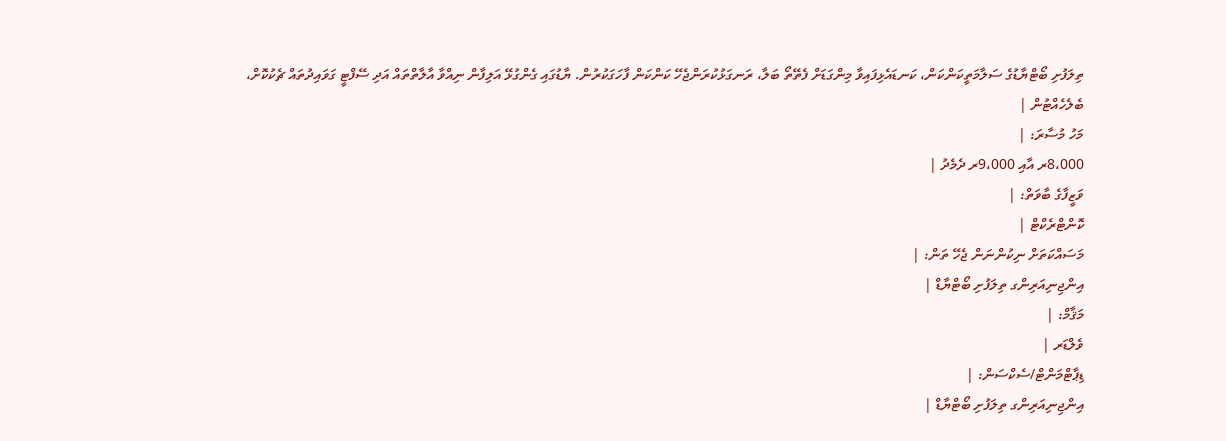ތިލަފުށި ބޯޓްޔާޑުގެ ސަލާމަތީކަންކަން، ކަނޑައެޅިފައިވާ މިންގަޑަށް ފެތޭތޯ ބަލާ، ރަނގަޅުކުރަންޖެހޭ ކަންކަން ފާހަގަކުރުން. ޔާޑުގައި ގެންގުޅޭ އަލިފާން ނިއްވާ އާލާތްތައް އަދި ސޭފްޓީ ގަވައިދުތައް ޗެކުކޮށް، ބެލެހެއްޓުން |
މަހު މުސާރަ: |
8،000ރ އާއި 9،000ރ ދެމެދު |
ވަޒީފާގެ ބާވަތް: |
ކޮންޓްރެކްޓް |
މަސައްކަތަށް ނިކުންނަން ޖެހޭ ތަން: |
އިންޖިނިއަރިންގ ތިލަފުށި ބޯޓްޔާޑް |
މަޤާމް: |
ވެލްޑަރ |
ޑިޕާޓްމަންޓް/ސެކްސަން: |
އިންޖިނިއަރިންގ ތިލަފުށި ބޯޓްޔާޑް |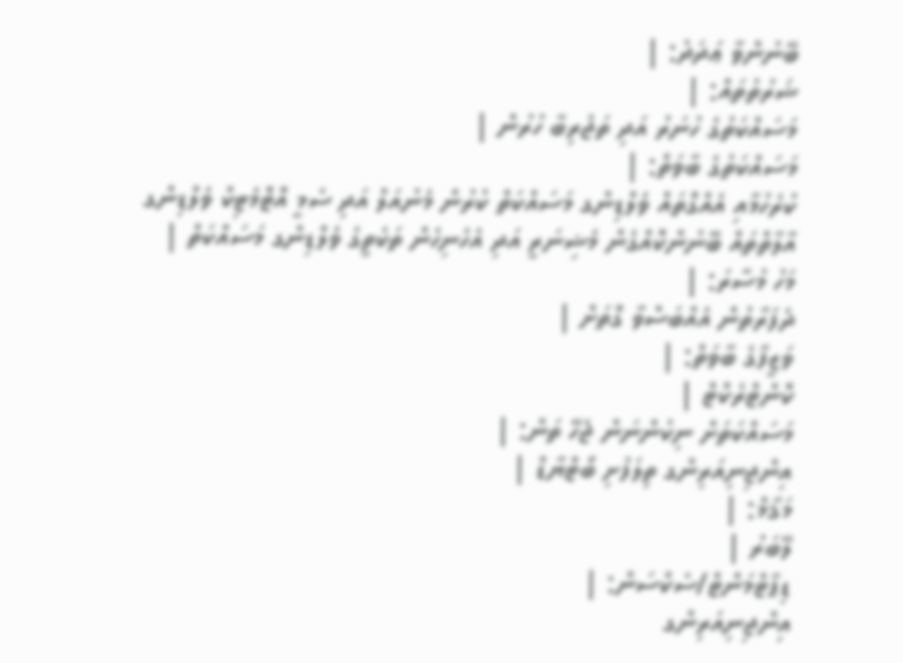ބޭނުންވާ ޢަދަދު: |
ޝަރުތުތައް: |
މަސައްކަތުގެ ހުނަރު އަދި ތަޖުރިބާ ހުރުން |
މަސައްކަތުގެ ބާވަތް: |
ކުރެހުމާއި އެއްގޮތައް ވެލްޑިންގ މަސައްކަތް ކުރުން މެނުއަލް އަދި ސެމީ އޮޓޮމެޓިކް ވެލްޑިންގ އާލާތްތައް ބޭނުންކޮއްގެން މެޝިނަރީ އަދި އެހެނިހެން ތަކެތީގެ ވެލްޑިންގ މަސައްކަތް |
މަހު މުސާރަ: |
ދެފަރާތުން އެއްބަސްވާ ގޮތަށް |
ވަޒީފާގެ ބާވަތް: |
ކޮންޓްރެކްޓް |
މަސައްކަތަށް ނިކުންނަން ޖެހޭ ތަން: |
އިންޖިނިއަރިންގ ތިލަފުށި ބޯޓްޔާޑް |
މަޤާމް: |
ލޭބަރު |
ޑިޕާޓްމަންޓް/ސެކްސަން: |
އިންޖިނިއަރިންގ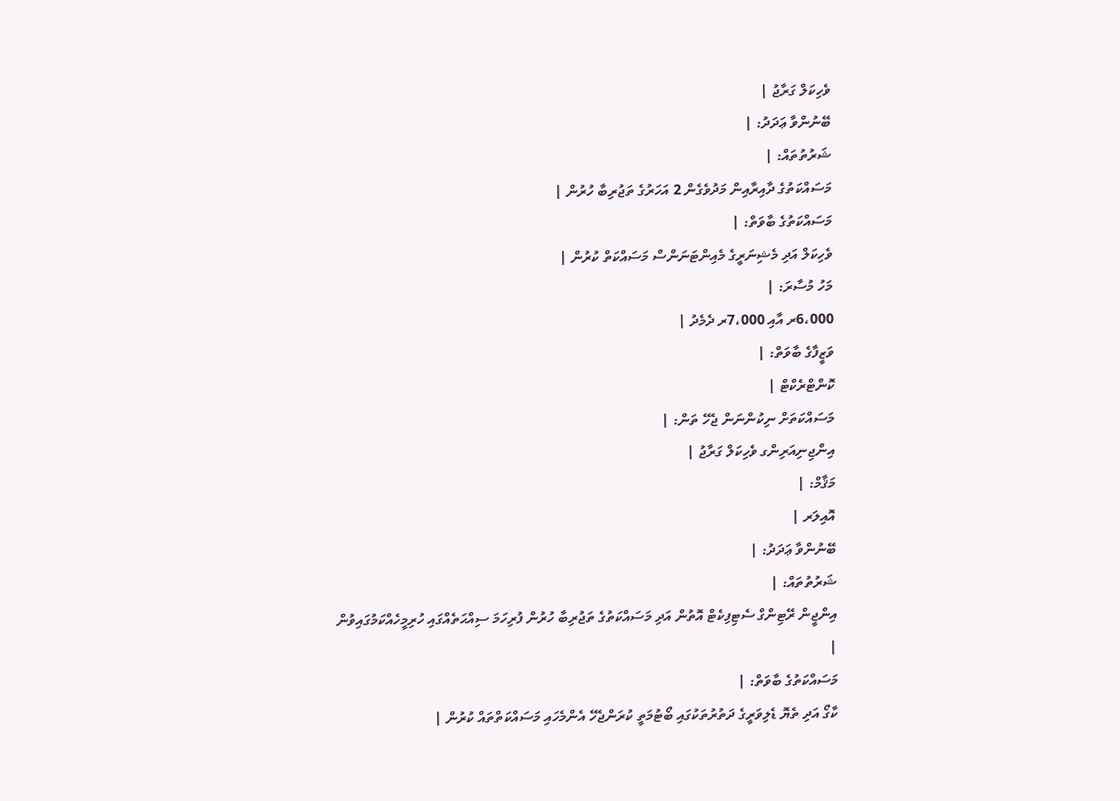ވެހިކަލް ގަރާޖު |
ބޭނުންވާ ޢަދަދު: |
ޝަރުތުތައް: |
މަސައްކަތުގެ ދާއިރާއިން މަދުވެގެން 2 އަހަރުގެ ތަޖުރިބާ ހުރުން |
މަސައްކަތުގެ ބާވަތް: |
ވެހިކަލް އަދި މެޝިނަރީގެ މެއިންޓަނަންސް މަސައްކަތް ކުރުން |
މަހު މުސާރަ: |
6،000ރ އާއި 7،000ރ ދެމެދު |
ވަޒީފާގެ ބާވަތް: |
ކޮންޓްރެކްޓް |
މަސައްކަތަށް ނިކުންނަން ޖެހޭ ތަން: |
އިންޖިނިއަރިންގ ވެހިކަލް ގަރާޖު |
މަޤާމް: |
އޮއިލަރ |
ބޭނުންވާ ޢަދަދު: |
ޝަރުތުތައް: |
އިންޖީން ރޭޓިންގް ސެޓިފިކެޓް އޮތުން އަދި މަސައްކަތުގެ ތަޖުރިބާ ހުރުން ފުރިހަމަ ސިއްޙަތެއްގައި ހުރިމީހެއްކަމުގައިވުން |
މަސައްކަތުގެ ބާވަތް: |
ކާގޯ އަދި ތެޔޮ ޑެލިވަރީގެ ދަތުރުތަކުގައި ބޯޓުމަތީ ކުރަންޖެހޭ އެންމެހައި މަސައްކަތްތައް ކުރުން |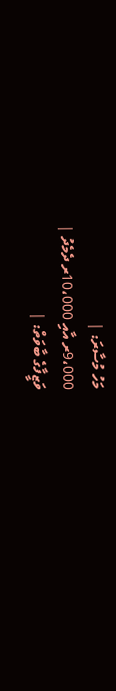މަހު މުސާރަ: |
9،000ރ އާއި 10،000ރ ދެމެދު |
ވަޒީފާގެ ބާވަތް: |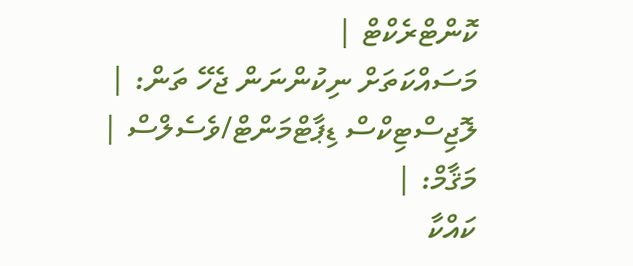ކޮންޓްރެކްޓް |
މަސައްކަތަށް ނިކުންނަން ޖެހޭ ތަން: |
ލޮޖިސްޓިކްސް ޑިޕާޓްމަންޓް/ވެސެލްސް |
މަޤާމް: |
ކައްކާ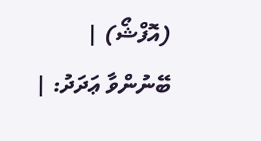(އޮފްޝޯ) |
ބޭނުންވާ ޢަދަދު: |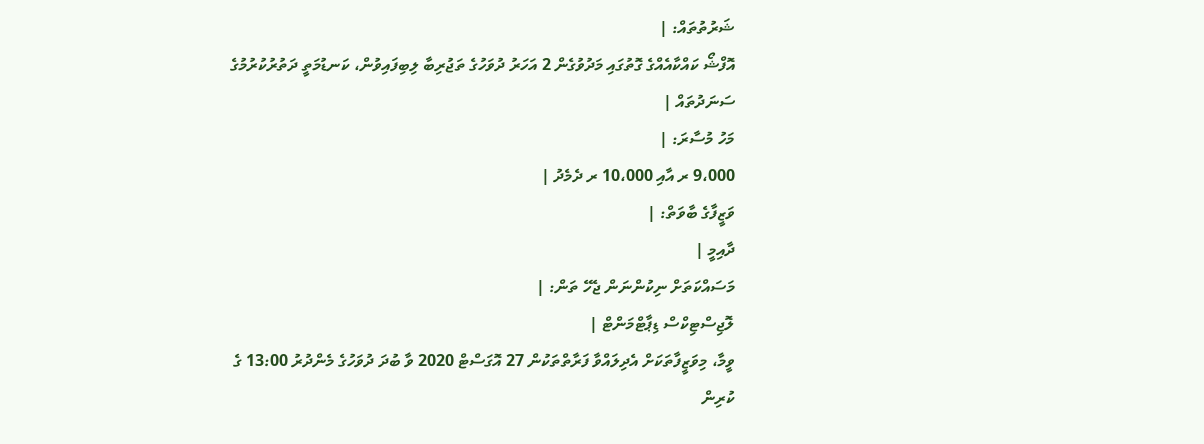ޝަރުތުތައް: |
އޮފްޝޯ ކައްކާއެއްގެ ގޮތުގައި މަދުވުގެން 2 އަހަރު ދުވަހުގެ ތަޖުރިބާ ލިބިފައިވުން، ކަނޑުމަތީ ދަތުރުކުރުމުގެ ސަނަދުތައް |
މަހު މުސާރަ: |
9،000 ރ އާއި 10،000 ރ ދެމެދު |
ވަޒީފާގެ ބާވަތް: |
ދާއިމީ |
މަސައްކަތަށް ނިކުންނަން ޖެހޭ ތަން: |
ލޮޖިސްޓިކްސް ޑިޕާޓްމަންޓް |
ވީމާ، މިވަޒީފާތަކަށް އެދިލައްވާ ފަރާތްތަކުން 27 އޮގަސްޓް 2020 ވާ ބުދަ ދުވަހުގެ މެންދުރު 13:00 ގެ ކުރިން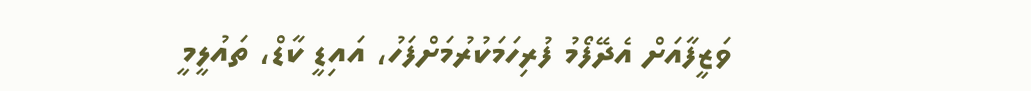ވަޒީފާއަށް އެދޭފޯމު ފުރިހަމަކުރުމަށްފަހު، އައިޑީ ކާޑް، ތައުލީމީ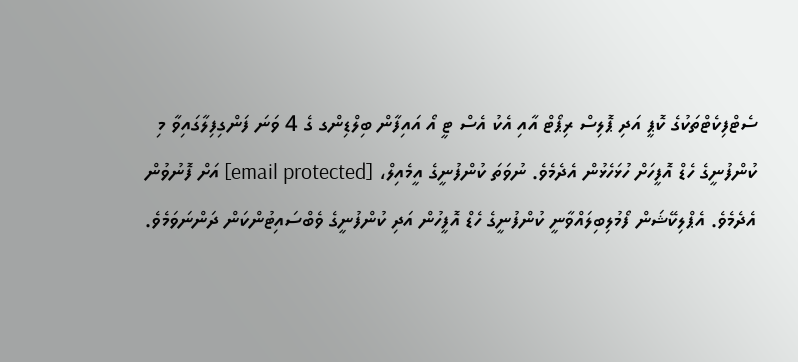ސެޓްފިކެޓްތަކުގެ ކޮޕީ އަދި ޕޮލިސް ރިޕޯޓް އާއި އެކު އެސް ޓީ އޯ އައިފާން ބިލްޑިންގ ގެ 4 ވަނަ ފަންގިފިލާގައިވާ މި ކުންފުނީގެ ހެޑް އޮފީހަށް ހުޅަހެޅުން އެދެމެވެ. ނުވަތަ ކުންފުނީގެ އީމެއިލް، [email protected] އަށް ފޮނުވުން އެދެމެވެ. އެޕްލިކޭޝަން ފޯމުލިބިލައްވާނީ ކުންފުނީގެ ހެޑް އޮފީހުން އަދި ކުންފުނީގެ ވެބްސައިޓުންކަން ދަންނަވަމެވެ.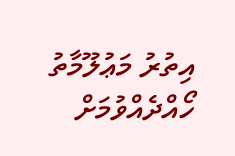އިތުރު މަޢުލޫމާތު ހޯއްދެއްވުމަށް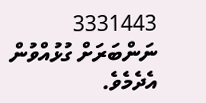3331443 ނަންބަރަށް ގުޅުއްވުން އެދެމެވެ.